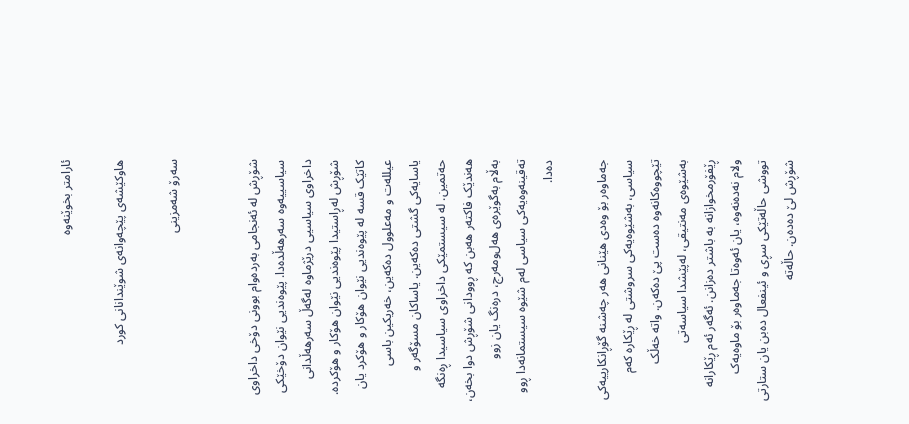ئارامتر بخوێنەوە

هاوکێشەی پێچەوانەی شوێندانانی کورد

سەرۆ شەمزینی


شۆڕش لە ئەنجامی بەردەوام بوونی دۆخی داخراوی سیاسییەوە سەرهەڵدەدا. پێوەندیی نێوان دۆخێکی داخراوی سیاسیی درێژماوە لەگەڵ سەرهەڵدانی شۆڕش لەڕاستیدا پێوەندیی نێوان هۆکار و هۆکردە. کاتێک قسە لە پێوەندیی نێوان هۆکار و هۆکرد یان عیللەت و مەعلوول دەکەین، خەریکین باسی یاسایەکی گشتی دەکەین. یاساکان مسۆگەر و حەتمین. لە سیستمێکی داخراوی سیاسیدا ڕەنگه هەندێک فاکتەر هەبن کە ڕوودانی شۆڕش دوا بخەن، بەڵام بەگوێرەی هەل‌ومەرج، درەنگ یان زوو تەقینەوەیەکی سیاسی لەم شێوە سیستمانەدا ڕوو دەدا.

جەماوەر بۆ وەدی هێنانی هەر چەشنه گۆڕانکارییەکی سیاسی، بەشێوەیەکی سروشتی لە ڕێکارە کەم تێچووەکانەوە دەست پێ دەکەن. واتە خەڵک بەشێوەی مەنتیقی، لەپێشدا سیاسەتی ڕێفۆرمخوازانه بە باشتر دەزانن. ئەگەر ئەم ڕێکارانە ولام نەدەنەوە، یان ئەوەتا جەماوەر بۆ ماوەیەک تووشی حاڵەتێکی سڕی و ئینفعال دەبن یان ستارتی شۆڕش لێ دەدەن. حاڵەتە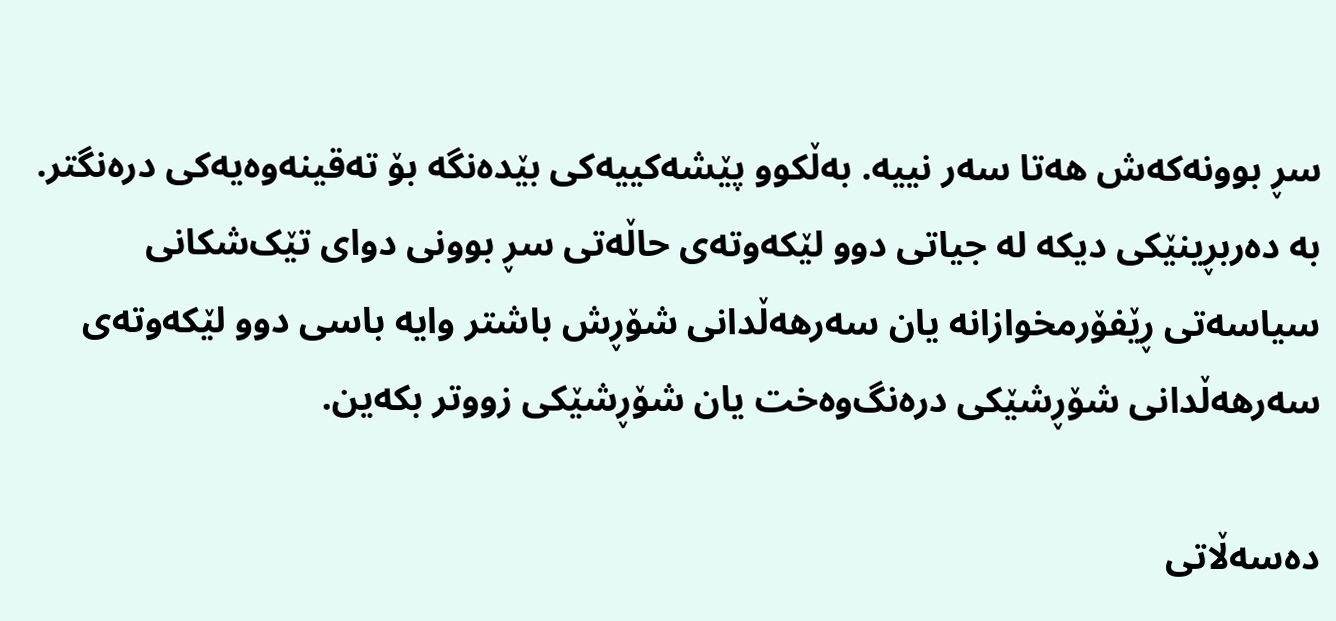سڕ بوونەکەش هەتا سەر نییە. بەڵکوو پێشەکییەکی بێدەنگه بۆ تەقینەوەیەکی درەنگتر. بە دەربڕینێکی دیکە لە جیاتی دوو لێکەوتەی حاڵەتی سڕ بوونی دوای تێک‌شکانی سیاسەتی ڕێفۆرمخوازانە یان سەرهەڵدانی شۆڕش باشتر وایە باسی دوو لێکەوتەی سەرهەڵدانی شۆڕشێکی درەنگ‌وەخت یان شۆڕشێکی زووتر بکەین.

دەسەڵاتی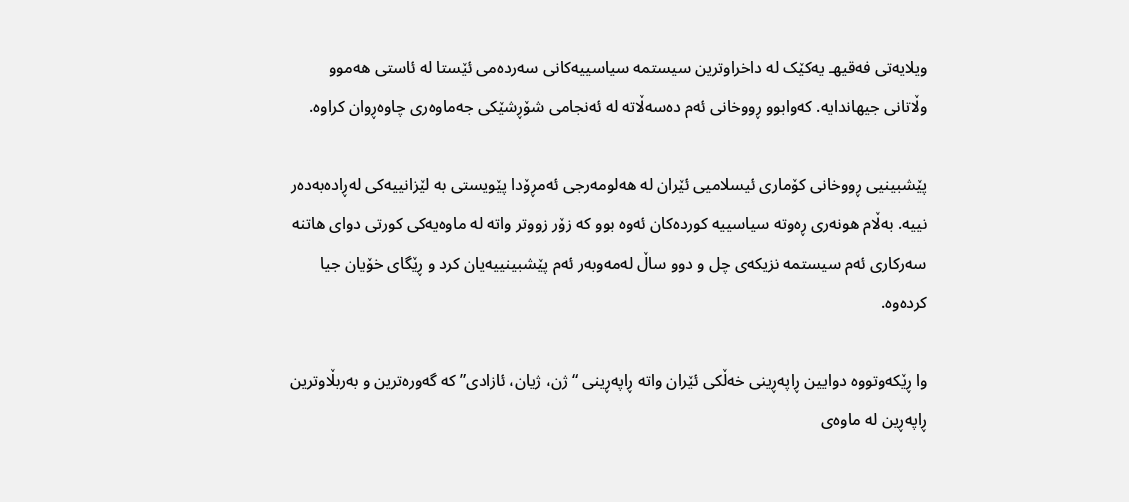ویلایەتی فەقیهـ یەکێک لە داخراوترین سیستمە سیاسییەکانی سەردەمی ئێستا لە ئاستی هەموو وڵاتانی جیهاندایە. کەوابوو ڕووخانی ئەم دەسەڵاتە لە ئەنجامی شۆڕشێکی جەماوەری چاوەڕوان کراوه.

پێشبینیی ڕووخانی کۆماری ئیسلامیی ئێران لە هەلومەرجی ئەمڕۆدا پێویستی به لێزانییەکی لەڕادەبەدەر نییە. بەڵام هونەری ڕەوتە سیاسییە کوردەکان ئەوە بوو کە زۆر زووتر واته لە ماوەیەکی کورتی دوای هاتنە سەرکاری ئەم سیستمە نزیکەی چل و دوو ساڵ لەمەوبەر ئەم پێشبینییەیان کرد و ڕێگای خۆیان جیا کردەوە.

وا ڕێکەوتووە دوایین ڕاپەڕینی خەڵکی ئێران واتە ڕاپەڕینی “ژن، ژیان، ئازادی” کە گەورەترین و بەربڵاوترین ڕاپەڕین لە ماوەی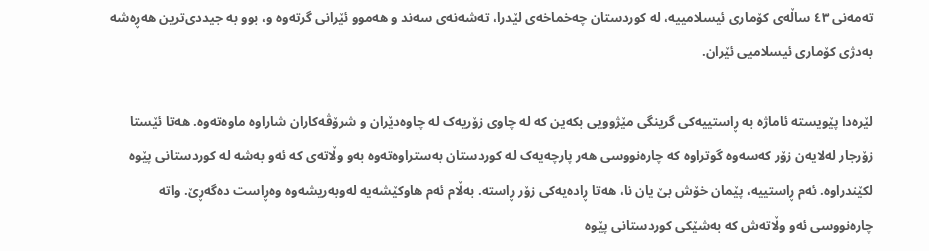تەمەنی ٤٣ ساڵەی کۆماری ئیسلامییە، لە کوردستان چەخماخەی لێدرا، تەشەنەی سەند و هەموو ئێرانی گرتەوە و، بوو به جیددی‌ترین هەڕەشە بەدژی کۆماری ئیسلامیی ئێران.

لێرەدا پێویسته ئاماژه بە ڕاستییەکی گرینگی مێژوویی بکەین که لە چاوی زۆریەک لە چاوەدێران و شرۆڤەکاران شاراوە ماوەتەوە. هەتا ئێستا زۆرجار لەلایەن زۆر کەسەوە گوتراوە که چارەنووسی هەر پارچەیەک لە کوردستان بەستراوەتەوە بەو وڵاتەی که ئەو بەشە لە کوردستانی پێوە لکێندراوە. ئەم ڕاستییە، پێمان خۆش بێ یان نا، هەتا ڕادەیەکی زۆر ڕاسته. بەڵام ئەم هاوکێشەیە لەوبەریشەوە وەڕاست دەگەڕێ. واتە چارەنووسی ئەو وڵاتەش کە بەشێکی کوردستانی پێوە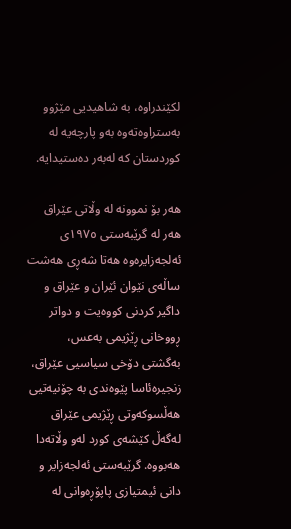لکێندراوە، بە شاهیدیی مێژوو بەستراوەتەوە بەو پارچەیە لە کوردستان کە لەبەر دەستیدایە.

هەر بۆ نموونە لە وڵاتی عێراق هەر لە گرێبەستی ١٩٧٥ی ئەلجەزایرەوە هەتا شەڕی هەشت ساڵەی نێوان ئێران و عێراق و داگیر کردنی کووەیت و دواتر ڕووخانی ڕێژیمی بەعس، بەگشتی دۆخی سیاسیی عێراق، زنجیرەئاسا پێوەندی به چۆنیەتیی هەڵسوکەوتی ڕێژیمی عێراق لەگەڵ کێشەی کورد لەو وڵاتەدا هەبووه. گرێبەستی ئەلجەزایر و دانی ئیمتیازی پاپۆڕەوانی لە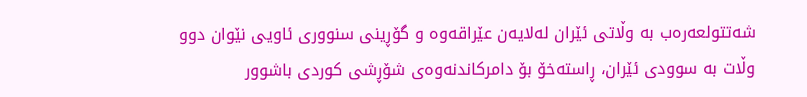شەتتولعەرەب به وڵاتی ئێران لەلایەن عێراقەوە و گۆڕینی سنووری ئاویی نێوان دوو وڵات به سوودی ئێران، ڕاستەخۆ بۆ دامرکاندنەوەی شۆڕشی کوردی باشوور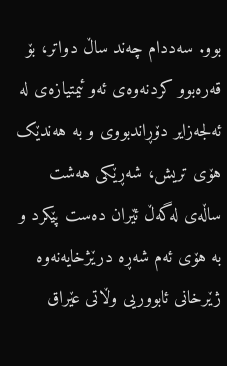بوو. سەددام چەند ساڵ دواتر، بۆ قەرەبوو کردنەوەی ئەو ئیمتیازەی لە ئەلجەزایر دۆڕاندبووی و بە هەندێک هۆی تریش، شەڕێکی هەشت ساڵەی لەگەڵ ئێران دەست پێکرد و به هۆی ئەم شەڕە درێژخایەنەوە ژێرخانی ئابووریی وڵاتی عێراق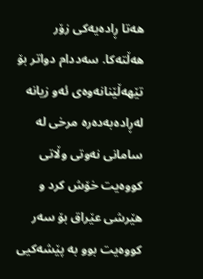هەتا ڕادەیەکی زۆر هەڵتەکا. سەددام دواتر بۆ تێهەڵێنانەوەی ئەو زیانە لەڕادەبەدەرە مرخی لە سامانی نەوتی وڵاتی کووەیت خۆش کرد و هێرشی عێراق بۆ سەر کووەیت بوو بە پێشەکیی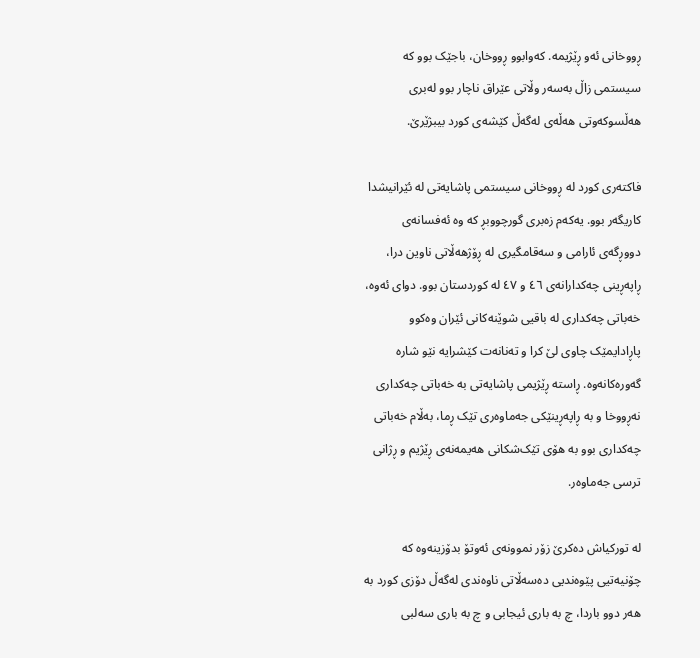ڕووخانی ئەو ڕێژیمە. کەوابوو ڕووخان، باجێک بوو کە سیستمی زاڵ بەسەر وڵاتی عێراق ناچار بوو لەبری هەڵسوکەوتی هەڵەی لەگەڵ کێشەی کورد بیبژێرێ.

فاکتەری کورد لە ڕووخانی سیستمی پاشایەتی لە ئێرانیشدا کاریگەر بوو. یەکەم زەبری گورچووبڕ کە وە ئەفسانەی دووڕگەی ئارامی و سەقامگیری لە ڕۆژهەڵاتی ناوین درا، ڕاپەڕینی چەکدارانەی ٤٦ و ٤٧ لە کوردستان بوو. دوای ئەوە، خەباتی چەکداری لە باقیی شوێنەکانی ئێران وەکوو پاڕادایمێک چاوی لێ کرا و تەنانەت کێشرایە نێو شارە گەورەکانەوە. ڕاستە ڕێژیمی پاشایەتی بە خەباتی چەکداری نەڕووخا و بە ڕاپەڕینێکی جەماوەری تێک ڕما، بەڵام خەباتی چەکداری بوو به هۆی تێک‌شکانی هەیمەنەی ڕێژیم و ڕژانی ترسی جەماوەر.

لە تورکیاش دەکرێ زۆر نموونەی ئەوتۆ بدۆزینەوە کە چۆنیەتیی پێوەندیی دەسەڵاتی ناوەندی لەگەڵ دۆزی کورد به هەر دوو باردا، چ بە باری ئیجابی و چ بە باری سەلبی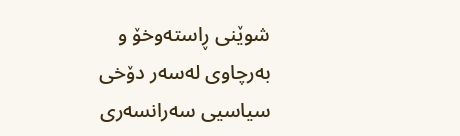شوێنی ڕاستەوخۆ و بەرچاوی لەسەر دۆخی سیاسیی سەرانسەری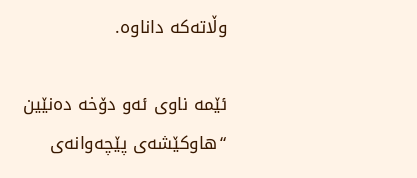وڵاتەکە داناوە.

ئێمە ناوی ئەو دۆخە دەنێین “هاوکێشەی پێچەوانەی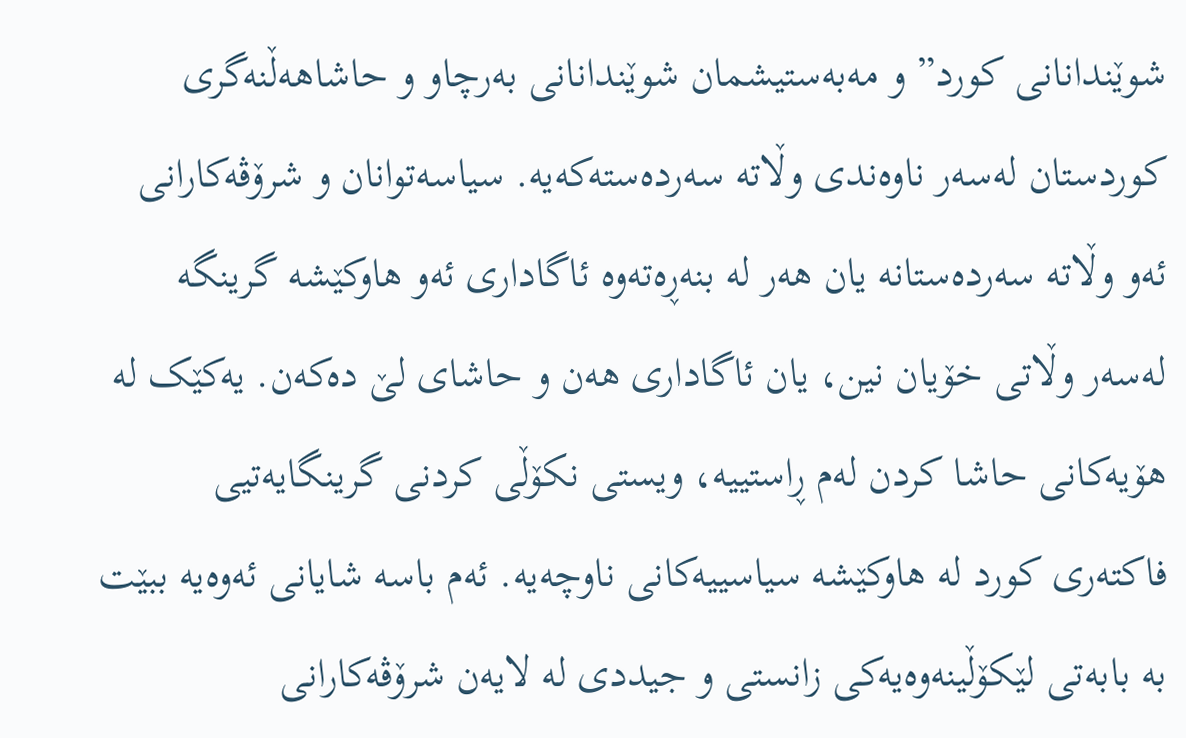شوێندانانی کورد” و مەبەستیشمان شوێندانانی بەرچاو و حاشاهەڵنەگری کوردستان لەسەر ناوەندی وڵاتە سەردەستەکەیە. سیاسەتوانان و شرۆڤەکارانی ئەو وڵاتە سەردەستانە یان هەر لە بنەڕەتەوە ئاگاداری ئەو هاوکێشە گرینگه لەسەر وڵاتی خۆیان نین، یان ئاگاداری هەن و حاشای لێ دەکەن. یەکێک لە هۆیەکانی حاشا کردن لەم ڕاستییە، ویستی نکۆڵی کردنی گرینگایەتیی فاکتەری کورد لە هاوکێشە سیاسییەکانی ناوچەیە. ئەم باسە شایانی ئەوەیه ببێت به بابەتی لێکۆڵینەوەیەکی زانستی و جیددی لە لایەن شرۆڤەکارانی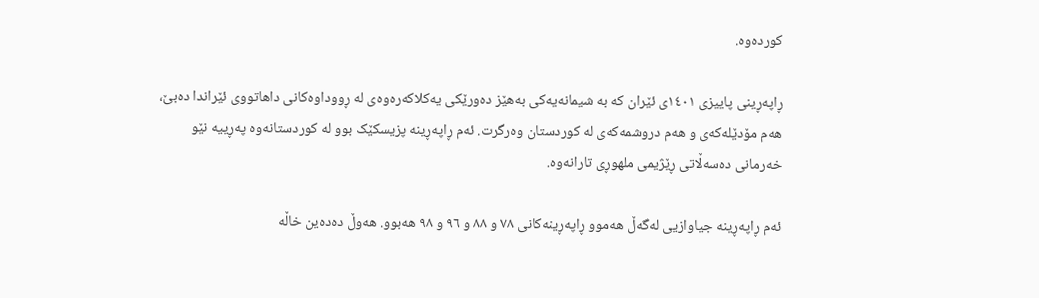کوردەوە.

ڕاپەڕینی پاییزی ١٤٠١ی ئێران که بە شیمانەیەکی بەهێز دەورێکی یەکلاکەرەوەی لە ڕووداوەکانی داهاتووی ئێراندا دەبێ، هەم مۆدێلەکەی و هەم دروشمەکەی لە کوردستان وەرگرت. ئەم ڕاپەڕینە پزیسکێک بوو لە کوردستانەوە پەڕییە نێو خەرمانی دەسەڵاتی ڕێژیمی ملهوڕی تارانەوە.

ئەم ڕاپەڕینە جیاوازیی لەگەڵ هەموو ڕاپەڕینەکانی ٧٨ و ٨٨ و ٩٦ و ٩٨ هەبوو. هەوڵ دەدەین خاڵە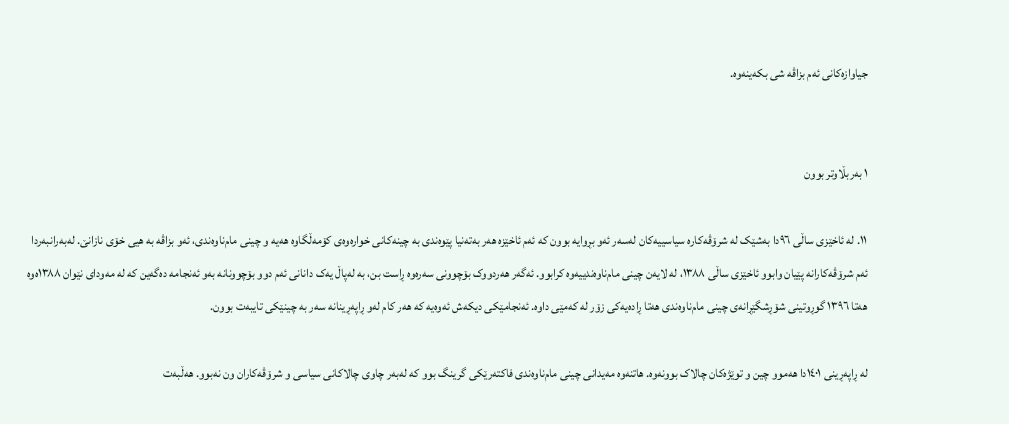جیاوازەکانی ئەم بزاڤه شی بکەینەوە.


١ بەربڵاوتر بوون

١١. لە ئاخێزی ساڵی ٩٦دا بەشێک لە شرۆڤەکارە سیاسییەکان لەسەر ئەو بڕوایە بوون که ئەم ئاخێزە هەر بەتەنیا پێوەندی به چینەکانی خوارەوەی کۆمەڵگاوە هەیە و چینی مام‌ناوەندی، ئەو بزاڤه به هیی خۆی نازانێ. لەبەرانبەردا ئەم شرۆڤەکارانە پێیان وابوو ئاخێزی ساڵی ١٣٨٨، لە لایەن چینی مام‌ناوەندییەوە کرابوو. ئەگەر هەردووک بۆچوونی سەرەوە ڕاست بن، بە لەپاڵ یەک دانانی ئەم دوو بۆچوونانە بەو ئەنجامە دەگەین کە لە مەودای نێوان ١٣٨٨ەوە هەتا ١٣٩٦ گوڕوتینی شۆڕشگێڕانەی چینی مام‌ناوەندی هەتا ڕادەیەکی زۆر لە کەمێی داوە. ئەنجامێکی دیکەش ئەوەیە کە هەر کام لەو ڕاپەڕینانە سەر بە چینێکی تایبەت بوون.

لە ڕاپەڕینی ١٤٠١دا هەموو چین و توێژەکان چالاک بوونەوە. هاتنەوە مەیدانی چینی مام‌ناوەندی فاکتەرێکی گرینگ بوو که لەبەر چاوی چالاکانی سیاسی و شرۆڤەکاران ون نەبوو. هەڵبەت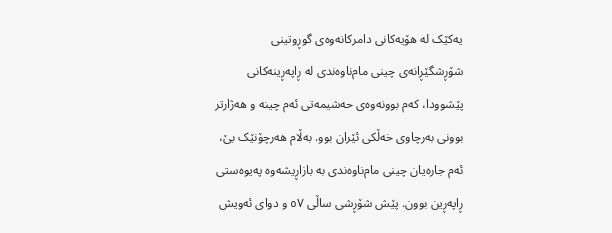یەکێک لە هۆیەکانی دامرکانەوەی گوڕوتینی شۆڕشگێڕانەی چینی مام‌ناوەندی لە ڕاپەڕینەکانی پێشوودا، کەم بوونەوەی حەشیمەتی ئەم چینە و هەژارتر بوونی بەرچاوی خەڵکی ئێران بوو. بەڵام هەرچۆنێک بێ، ئەم جارەیان چینی مام‌ناوەندی بە بازاڕیشەوه پەیوەستی ڕاپەڕین بوون. پێش شۆڕشی ساڵی ٥٧ و دوای ئەویش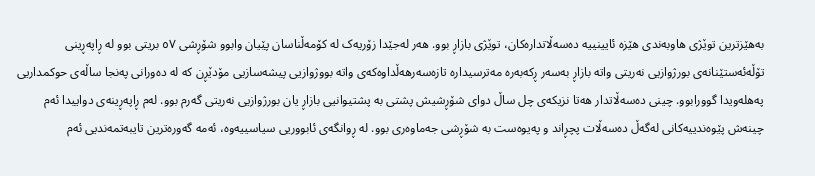بەهێزترین توێژی هاوبەندی هێزە ئایینییە دەسەڵاتدارەکان، توێژی بازاڕ بوو. هەر لەجێدا زۆریەک لە کۆمەڵناسان پێیان وابوو شۆڕشی ٥٧ بریتی بوو لە ڕاپەڕینی تۆڵەئەستێنانەی بورژوازیی نەریتی واتە بازاڕ بەسەر ڕکەبەرە مەترسیدارە تازەسەرهەڵداوەکەی واتە بووژوازیی پیشەسازیی مۆدێڕن کە له دەورانی پەنجا ساڵەی حوکمداریی پەهلەویدا گوورابوو. چینی دەسەڵاتدار هەتا نزیکەی چل ساڵ دوای شۆڕشیش پشتی به پشتیوانیی بازاڕ یان بورژوازیی نەریتی گەرم بوو. لەم ڕاپەڕینەی دواییدا ئەم چینەش پێوەندییەکانی لەگەڵ دەسەڵات پچڕاند و پەیوەست به شۆڕشی جەماوەری بوو. له ڕوانگەی ئابووریی سیاسییەوە، ئەمه گەورەترین تایبەتمەندیی ئەم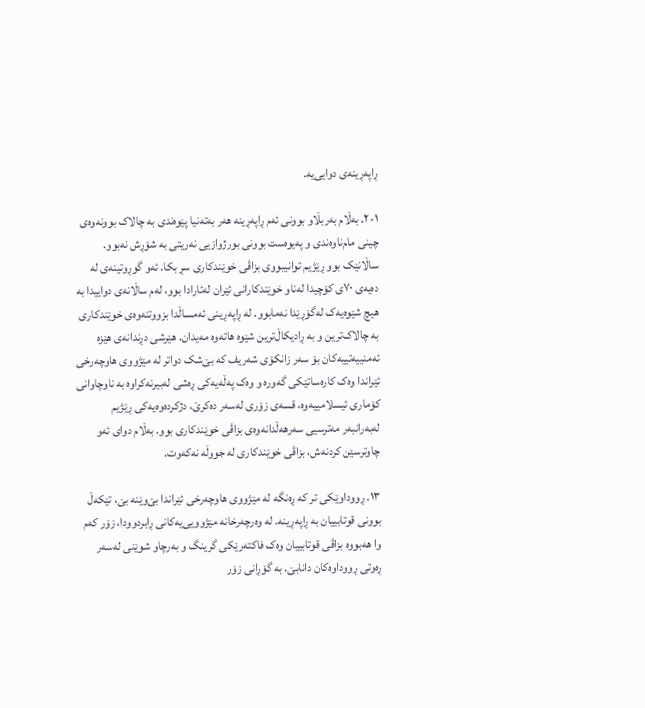ڕاپەڕینەی دوایی‌یە.

١-٢. بەڵام بەربڵاو بوونی ئەم ڕاپەڕینە هەر بەتەنیا پێوەندی به چالاک بوونەوەی چینی مام‌ناوەندی و پەیوەست بوونی بورژوازیی نەریتی به شۆڕش نەبوو. ساڵانێک بوو ڕێژیم توانیبووی بزاڤی خوێندکاری سڕ بکا. ئەو گوڕوتینەی لە دەیەی ٧٠ی کۆچیدا لەناو خوێندکارانی ئێران لەئارادا بوو، لەم ساڵانەی دواییدا بە هیچ شێوەیەک لەگۆڕێدا نەمابوو. لە ڕاپەڕینی ئەمساڵدا بزووتنەوەی خوێندکاری بە چالاک‌ترین و به ڕادیکاڵ‌ترین شێوە هاتەوە مەیدان. هێرشی دڕندانەی هێزە ئەمنییەتییەکان بۆ سەر زانکۆی شەریف کە بێ‌شک دواتر لە مێژووی هاوچەرخی ئێراندا وەک کارەساتێکی گەورە و وەک پەڵەیەکی ڕەشی لەبیرنەکراوە به ناوچاوانی کۆماری ئیسلامییەوە، قسەی زۆری لەسەر دەکرێ، دژکردەوەیەکی ڕێژیم لەبەرانبەر مەترسیی سەرهەڵدانەوەی بزاڤی خوێندکاری بوو. بەڵام دوای ئەو چاوترسێن کردنەش، بزاڤی خوێندکاری لە جووڵە نەکەوت.

١٣. ڕووداوێکی تر کە ڕەنگه لە مێژووی هاوچەرخی ئێراندا بێ‌وێنە بێ، تێکەڵ بوونی قوتابییان به ڕاپەڕینه. لە وەرچەرخانە مێژوویی‌یەکانی ڕابردوودا، زۆر کەم وا هەبووه بزاڤی قوتابییان وەک فاکتەرێکی گرینگ و بەرچاو شوێنی لەسەر ڕەوتی ڕووداوەکان دانابێ. به گۆڕانی زۆر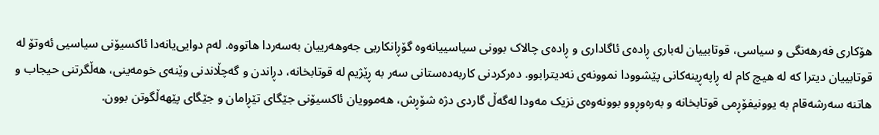هۆکاری فەرهەنگی و سیاسی، قوتابییان لەباری ڕادەی ئاگاداری و ڕادەی چالاک بوونی سیاسییانەوە گۆڕانکاریی جەوهەرییان بەسەردا هاتووە. لەم دوایی‌یانەدا ئاکسیۆنی سیاسیی ئەوتۆ لە قوتابییان دیترا که له هیچ کام لە ڕاپەڕینەکانی پێشوودا نموونەی نەدیترابوو. دەرکردنی کاربەدەستانی سەر بە ڕێژیم لە قوتابخانه، دڕاندن و گەچڵاندنی وێنەی خومەینی، هەڵگرتنی حیجاب و هاتنە سەرشەقام به یوونیفۆڕمی قوتابخانه و بەرەوڕوو بوونەوەی نزیک مەودا لەگەڵ گاردی دژە شۆڕش، هەموویان ئاکسیۆنی جێگای تێڕامان و جێگای پێهەڵگوتن بوون.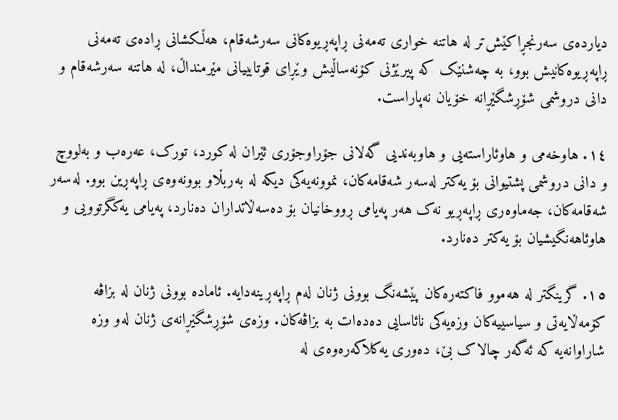دیاردەی سەرنجڕاکێش‌تر لە هاتنە خواری تەمەنی ڕاپەڕیوەکانی سەرشەقام، هەڵکشانی ڕادەی تەمەنی ڕاپەڕیوەکانیش بوو، بە چەشنێک کە پیرێژنی کۆنەساڵیش وێڕای قوتابییانی مێرمنداڵ، لە هاتنە سەرشەقام و دانی دروشمی شۆڕشگێڕانه خۆیان نەپاراست.

١٤. هاوخەمی و هاوئاراستەیی و هاوبەندیی گەلانی جۆراوجۆری ئێران لە کورد، تورک، عەرەب و بەلووچ و دانی دروشمی پشتیوانی بۆ یەکتر لەسەر شەقامەکان، نموونەیەکی دیکە لە بەربڵاو بوونەوەی ڕاپەڕین بوو. لەسەر شەقامەکان، جەماوەری ڕاپەڕیو نەک هەر پەیامی ڕووخانیان بۆ دەسەڵاتداران دەنارد، پەیامی یەکگرتوویی و هاوئاهەنگیشیان بۆ یەکتر دەنارد.

١٥. گرینگتر لە هەموو فاکتەرەکان پێشەنگ بوونی ژنان لەم ڕاپەڕینەدایە. ئامادە بوونی ژنان لە بزاڤه کۆمەڵایەتی و سیاسییەکان وزەیەکی نائاسایی دەدەات به بزاڤەکان. وزەی شۆڕشگێڕانەی ژنان لەو وزە شاراوانەیە کە ئەگەر چالاک بێ، دەوری یەکلاکەرەوەی لە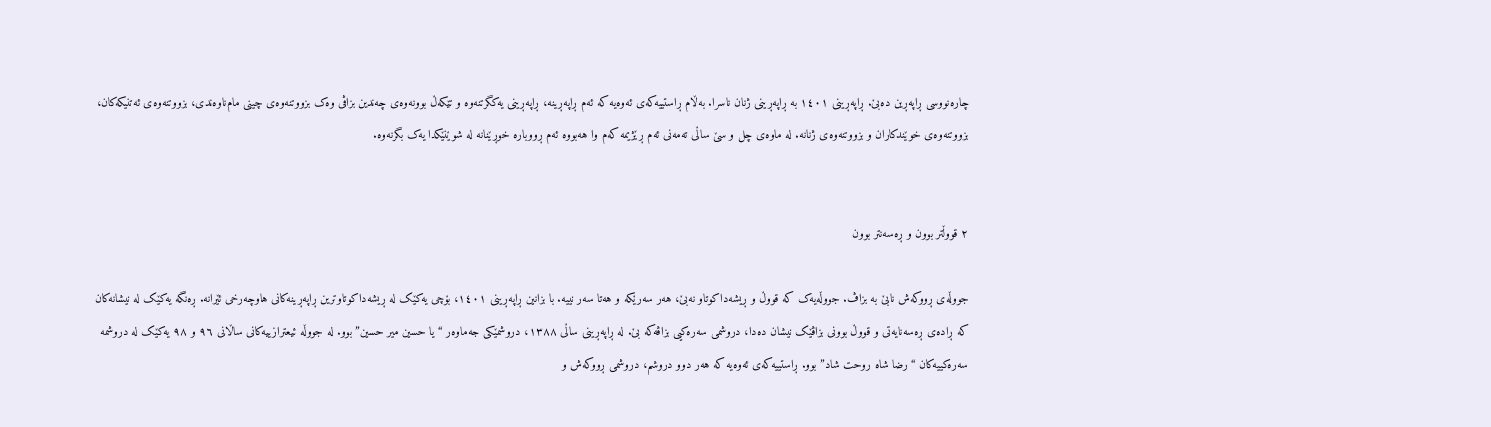چارەنووسی ڕاپەڕین دەبێ. ڕاپەڕینی ١٤٠١ بە ڕاپەڕینی ژنان ناسرا. بەڵام ڕاستییەکەی ئەوەیە کە ئەم ڕاپەڕینە، ڕاپەڕینی یەکگرتنەوە و تێکەڵ بوونەوەی چەندین بزاڤی وەک بزووتنەوەی چینی مام‌ناوەندی، بزووتنەوەی ئەتنیکەکان، بزووتنەوەی خوێندکاران و بزووتنەوەی ژنانە. لە ماوەی چل و سێ ساڵی تەمەنی ئەم ڕێژیمە کەم وا هەبووە ئەم ڕووبارە خوڕێنانە لە شوێنێکدا یەک بگرنەوە.


٢ قووڵتر بوون و ڕەسەنتر بوون

جووڵەی ڕووکەش نابێ بە بزاڤ. جووڵەیەک کە قووڵ و ڕیشەداکوتاو نەبێ، هەر سەرێکه و هەتا سەر نییە. با بزانین ڕاپەڕینی ١٤٠١، بۆچی یەکێک لە ڕیشەداکوتاوترین ڕاپەڕینەکانی هاوچەرخی ئێرانە. ڕەنگه یەکێک لە نیشانەکان کە ڕادەی ڕەسەنایەتی و قووڵ بوونی بزاڤێک نیشان دەدا، دروشمی سەرەکیی بزاڤەکە بێ. لە ڕاپەڕینی ساڵی ١٣٨٨، دروشمێکی جەماوەر “یا حسین میر حسین” بوو. لە جووڵە ئیعترازییەکانی ساڵانی ٩٦ و ٩٨ یەکێک لە دروشمە سەرەکییەکان “رضا شاه روحت شاد” بوو. ڕاستییەکەی ئەوەیە کە هەر دوو دروشم، دروشمی ڕووکەش و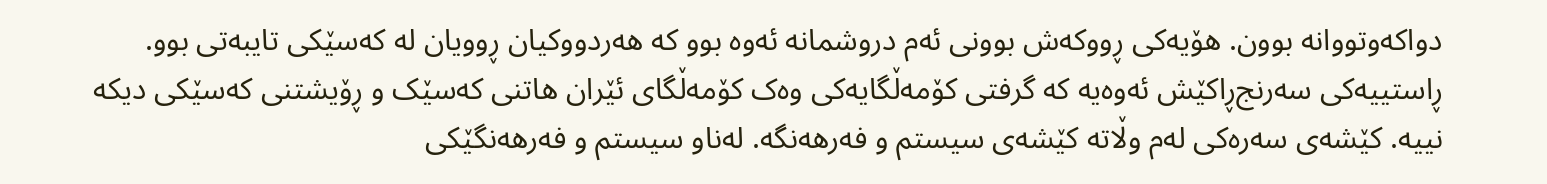دواکەوتووانه بوون. هۆیەکی ڕووکەش بوونی ئەم دروشمانە ئەوە بوو کە هەردووکیان ڕوویان لە کەسێکی تایبەتی بوو. ڕاستییەکی سەرنج‌ڕاکێش ئەوەیە کە گرفتی کۆمەڵگایەکی وەک کۆمەڵگای ئێران هاتنی کەسێک و ڕۆیشتنی کەسێکی دیکە نییە. کێشەی سەرەکی لەم وڵاتە کێشەی سیستم و فەرهەنگه. لەناو سیستم و فەرهەنگێکی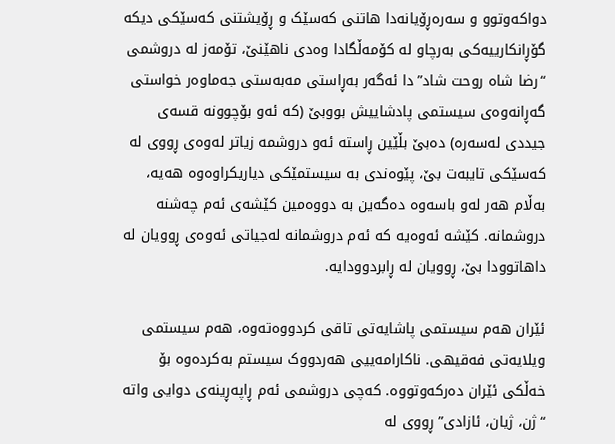دواکەوتوو و سەرەڕۆیانەدا هاتنی کەسێک و ڕۆیشتنی کەسێکی دیکە گۆڕانکارییەکی بەرچاو لە کۆمەڵگادا وەدی ناهێنێ، تۆمەز لە دروشمی “رضا شاه روحت شاد”دا ئەگەر بەڕاستی مەبەستی جەماوەر خواستی گەڕانەوەی سیستمی پادشاییش بووبێ (کە ئەو بۆچوونه قسەی جیددی لەسەرە) دەبێ بڵێین ڕاستە ئەو دروشمە زیاتر لەوەی ڕووی لە کەسێکی تایبەت‌ بێ، پێوەندی بە سیستمێکی دیاریکراوەوە هەیە، بەڵام هەر لەو باسەوە دەگەین به دووەمین کێشەی ئەم چەشنه دروشمانه. کێشە ئەوەیە که ئەم دروشمانه لەجیاتی ئەوەی ڕوویان لە داهاتوودا بێ، ڕوویان لە ڕابردوودایە.

ئێران هەم سیستمی پاشایەتی تاقی کردووەتەوە، هەم سیستمی ویلایەتی فەقیهی. ناکارامەییی هەردووک سیستم بەکردەوە بۆ خەڵکی ئێران دەرکەوتووە. کەچی دروشمی ئەم ڕاپەڕینەی دوایی واتە “ژن، ژیان، ئازادی” ڕووی لە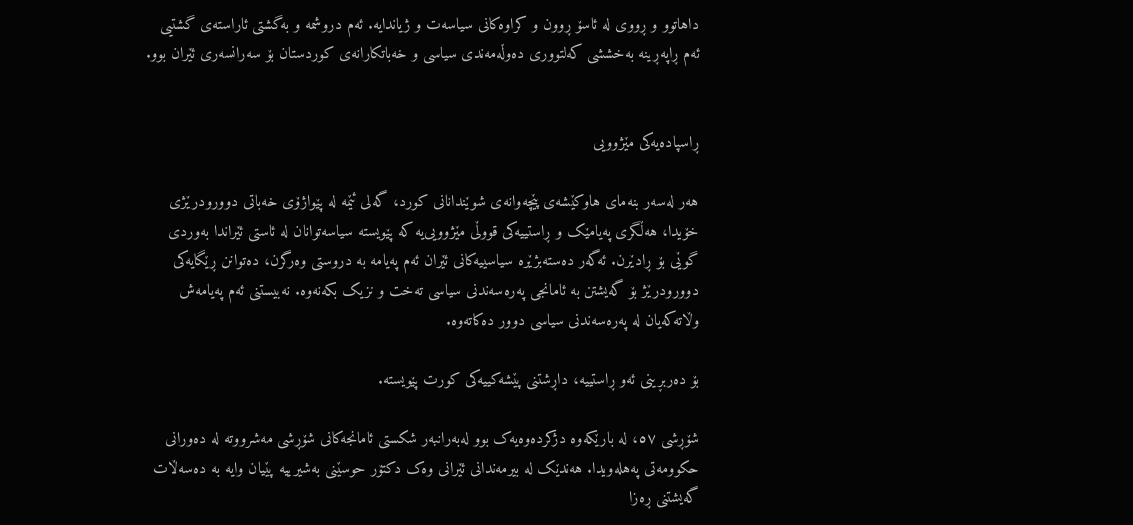داهاتوو و ڕووی لە ئاسۆ ڕوون و کراوەکانی سیاسەت و ژیاندایە. ئەم دروشمە و بەگشتی ئاراستەی گشتیی ئەم ڕاپەڕینە بەخششی کەلتووری دەوڵەمەندی سیاسی و خەباتکارانەی کوردستان بۆ سەرانسەری ئێران بوو.


ڕاسپادەیەکی مێژوویی

هەر لەسەر بنەمای هاوکێشەی پێچەوانەی شوێندانانی کورد، گەلی ئێمە لە پێواژۆی خەباتی دوورودرێژی خۆیدا، هەڵگری پەیامێک و ڕاستییەکی قووڵی مێژوویی‌یە کە پێویستە سیاسەتوانان لە ئاستی ئێراندا بەوردی گوێی بۆ ڕادێرن. ئەگەر دەستەبژێرە سیاسییەکانی ئێران ئەم پەیامە بە دروستی وەرگرن، دەتوانن ڕێگایەکی دوورودرێژ بۆ گەیشتن به ئامانجی پەرەسەندنی سیاسی تەخت و نزیک بکەنەوە. نەبیستنی ئەم پەیامەش وڵاتەکەیان لە پەرەسەندنی سیاسی دوور دەکاتەوە.

بۆ دەربڕینی ئەو ڕاستییە، داڕشتنی پێشەکییەکی کورت پێویسته.

شۆڕشی ٥٧، لە بارێکەوە دژکردەوەیەک بوو لەبەرانبەر شکستی ئامانجەکانی شۆڕشی مەشرووتە لە دەورانی حکوومەتی پەهلەویدا. هەندێک لە بیرمەندانی ئێرانی وەک دکتۆر حوسێنی بەشیرییە پێیان وایە بە دەسەڵات گەیشتنی ڕەزا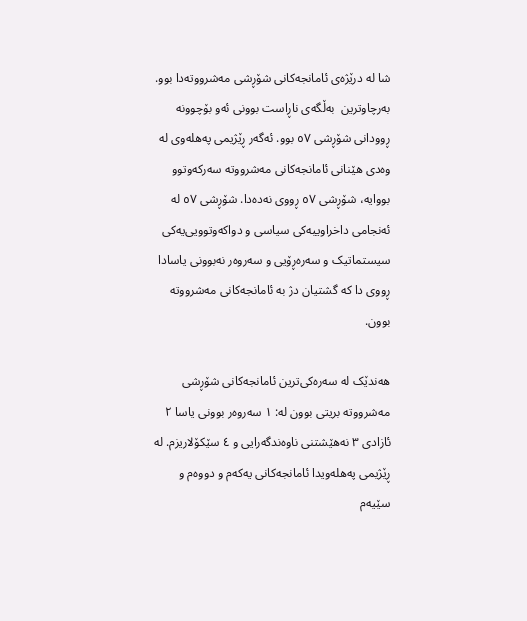شا لە درێژەی ئامانجەکانی شۆڕشی مەشرووتەدا بوو. بەرچاوترین  بەڵگەی ناڕاست بوونی ئەو بۆچوونه ڕوودانی شۆڕشی ٥٧ بوو. ئەگەر ڕێژیمی پەهلەوی له وەدی هێنانی ئامانجەکانی مەشرووتە سەرکەوتوو بووایه، شۆڕشی ٥٧ ڕووی نەدەدا. شۆڕشی ٥٧ لە ئەنجامی داخراوییەکی سیاسی و دواکەوتوویی‌یەکی سیستماتیک و سەرەڕۆیی و سەروەر نەبوونی یاسادا ڕووی دا کە گشتیان دژ به ئامانجەکانی مەشرووتە بوون.

هەندێک لە سەرەکی‌ترین ئامانجەکانی شۆڕشی مەشرووتە بریتی بوون لە: ١ سەروەر بوونی یاسا ٢ ئازادی ٣ نەهێشتنی ناوەندگەرایی و ٤ سێکۆلاریزم. لە ڕێژیمی پەهلەویدا ئامانجەکانی یەکەم و دووەم و سێیەم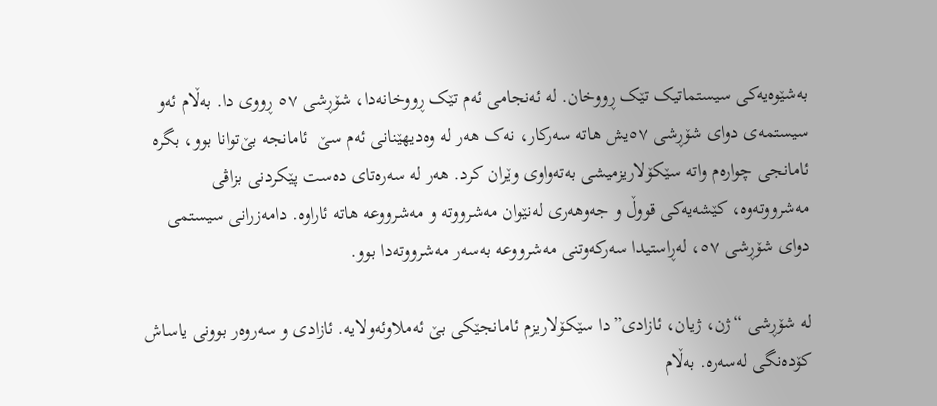بەشێوەیەکی سیستماتیک تێک ڕووخان. لە ئەنجامی ئەم تێک ڕووخانەدا، شۆڕشی ٥٧ ڕووی دا. بەڵام ئەو سیستمەی دوای شۆڕشی ٥٧یش هاتە سەرکار، نەک هەر لە وەدیهێنانی ئەم سێ  ئامانجه بێ‌توانا بوو، بگرە ئامانجی چوارەم واتە سێکۆلاریزمیشی بەتەواوی وێران کرد. هەر لە سەرەتای دەست پێکردنی بزاڤی مەشرووتەوە، کێشەیەکی قووڵ و جەوهەری لەنێوان مەشرووتە و مەشرووعە هاتە ئاراوە. دامەزرانی سیستمی دوای شۆڕشی ٥٧، لەڕاستیدا سەرکەوتنی مەشرووعه بەسەر مەشرووته‌دا بوو.

لە شۆڕشی “ژن، ژیان، ئازادی”دا سێکۆلاریزم ئامانجێکی بێ ئەملاوئەولایە. ئازادی و سەروەر بوونی یاساش کۆدەنگی لەسەرە. بەڵام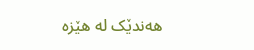هەندێک لە هێزە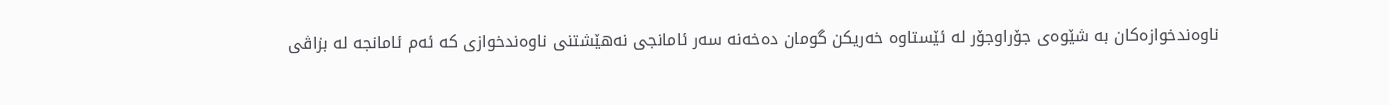ناوەندخوازەکان به شێوەی جۆراوجۆر لە ئێستاوە خەریکن گومان دەخەنە سەر ئامانجی نەهێشتنی ناوەندخوازی کە ئەم ئامانجە لە بزاڤی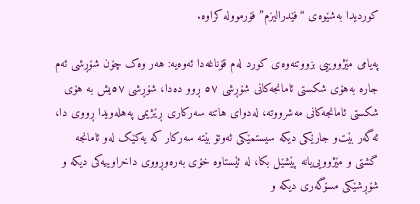کوردیدا بەشێوەی “فێدرالیزم” فۆرموولە کراوە.

پەیامی مێژووییی بزووتنەوەی کورد لەم قۆناغەدا ئەوەیە: هەر وەک چۆن شۆڕشی ئەم جارە بەهۆی شکستی ئامانجەکانی شۆڕشی ٥٧ ڕوو دەدا، شۆڕشی ٥٧یش به هۆی شکستی ئامانجەکانی مەشرووتە، لەدوای هاتنە سەرکاری ڕێژیمی پەهلەویدا ڕووی دا، ئەگەر بێت‌و جارێکی دیکە سیستمێکی ئەوتۆ بێتە سەرکار کە یەکێک لەو ئامانجە گشتی و مێژوویی‌یانە پێشێل بکا، لە ئێستاوە خۆی بەرەوڕووی داخراوییەکی دیکە و شۆڕشێکی مسۆگەری دیکە و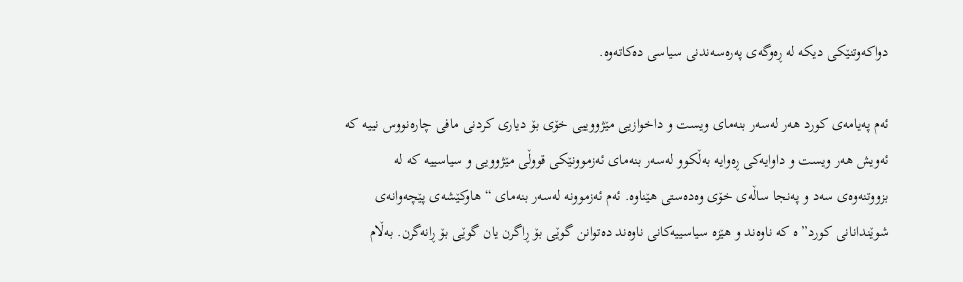دواکەوتنێکی دیکە لە ڕەوگەی پەرەسەندنی سیاسی دەکاتەوە.

ئەم پەیامەی کورد هەر لەسەر بنەمای ویست و داخوازیی مێژووییی خۆی بۆ دیاری کردنی مافی چارەنووس نییە کە ئەویش هەر ویست و داوایەکی ڕەوایە بەڵکوو لەسەر بنەمای ئەزموونێکی قووڵی مێژوویی و سیاسییە که لە بزووتنەوەی سەد و پەنجا ساڵەی خۆی وەدەستی هێناوە. ئەم ئەزموونە لەسەر بنەمای “هاوکێشەی پێچەوانەی شوێندانانی کورد”ه که ناوەند و هێزە سیاسییەکانی ناوەند دەتوانن گوێی بۆ ڕاگرن یان گوێی بۆ ڕانەگرن. بەڵام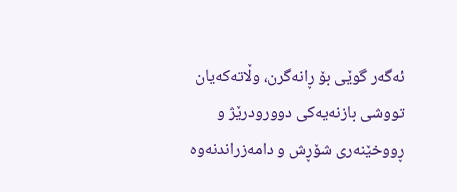ئەگەر گوێی بۆ ڕانەگرن، وڵاتەکەیان تووشی بازنەیەکی دوورودرێژ و ڕووخێنەری شۆڕش و دامەزراندنەوە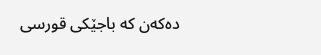دەکەن کە باجێکی قورسی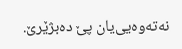نەتەوەیی‌یان پێ دەبژێرێ.